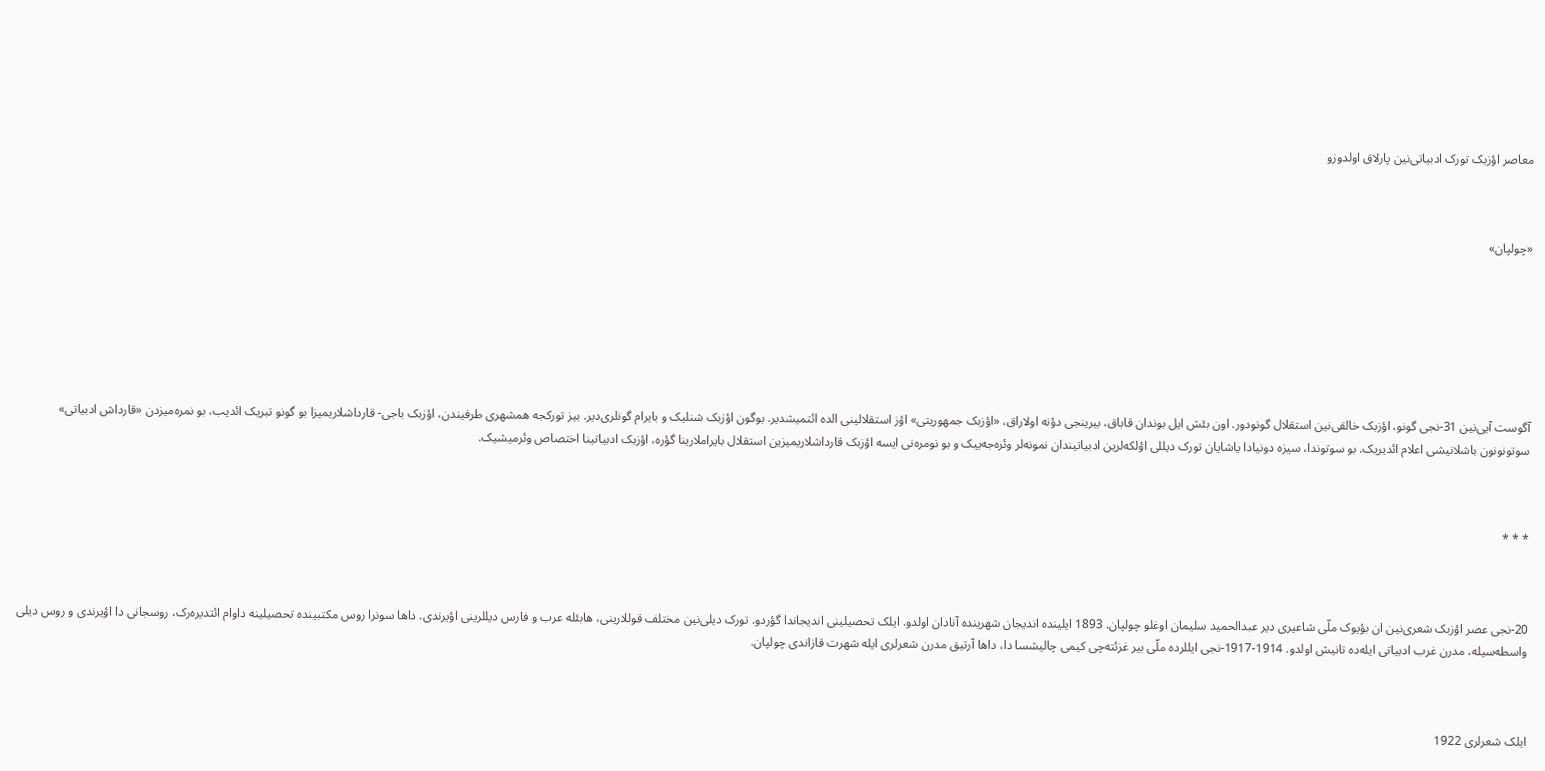معاصر اؤزبک تورک ادبیاتی‌نین پارلاق اولدوزو



«چولپان»







آگوست آیی‌نین 31-نجی گونو، اؤزبک خالقی‌نین استقلال گونودور. اون بئش ایل بوندان قاباق، بیرینجی دؤنه اولاراق، «اؤزبک جمهوریتی» اؤز استقلالینی الده ائتمیشدیر. بوگون اؤزبک شنلیک و بایرام گونلری‌دیر. بیز تورکجه همشهری طرفیندن، اؤزبک باجی- قارداشلاریمیزا بو گونو تبریک ائدیب، بو نمره‌میزدن «قارداش ادبیاتی» سوتونونون باشلانیشی اعلام ائدیریک. بو سوتوندا، سیزه دونیادا یاشایان تورک دیللی اؤلکه‌لرین ادبیاتیندان نمونه‌لر وئره‌جه‌ییک و بو نومره‌نی ایسه اؤزبک قارداشلاریمیزین استقلال بایراملارینا گؤره، اؤزبک ادبیاتینا اختصاص وئرمیشیک.



* * *



20-نجی عصر اؤزبک شعری‌نین ان بؤیوک ملّی شاعیری دیر عبدالحمید سلیمان اوغلو چولپان. 1893 ایلینده اندیجان شهرینده آنادان اولدو. ایلک تحصیلینی اندیجاندا گؤردو. تورک دیلی‌نین مختلف قوللارینی، هابئله عرب و فارس دیللرینی اؤیرندی. داها سونرا روس مکتبینده تحصیلینه داوام ائتدیره‌رک، روسجانی دا اؤیرندی و روس دیلی واسطه‌سیله، مدرن غرب ادبیاتی ایله‌ده تانیش اولدو. 1914-1917-نجی ایللرده ملّی بیر غزئته‌چی کیمی چالیشسا دا، داها آرتیق مدرن شعرلری ایله شهرت قازاندی چولپان.



ایلک شعرلری 1922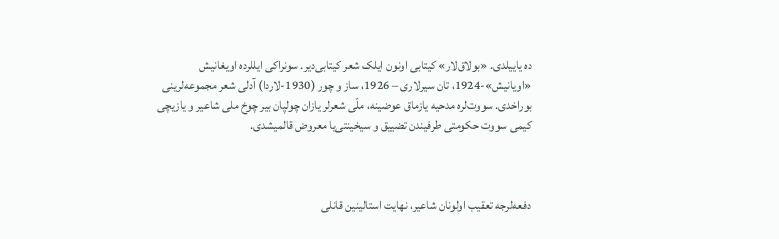ده یاییلدی. «بولاق‌لار» کیتابی اونون ایلک شعر کیتابی‌دیر. سونراکی ایللرده اویغانیش «اویانیش»-1924، تان سیرلاری – 1926، ساز و چور (1930-لاردا) آدلی شعر مجموعه‌لرینی بوراخدی. سووت‌لره مدحیه یازماق عوضینه، ملّی شعرلر یازان چولپان بیر چوخ ملی شاعیر و یازیچی کیمی سووت حکومتی طرفیندن تضییق و سیخینتی‌یا معروض قالمیشدی.



دفعه‌لرجه تعقیب اولونان شاعیر، نهایت استالینین قانلی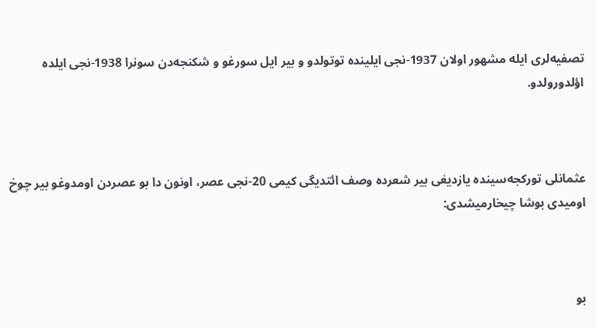تصفیه‌لری ایله مشهور اولان 1937-نجی ایلینده توتولدو و بیر ایل سورغو و شکنجه‌دن سونرا 1938-نجی ایلده اؤلدورولدو.



عثمانلی تورکجه‌سینده یازدیغی بیر شعرده وصف ائتدیگی کیمی 20-نجی عصر، اونون دا بو عصردن اومدوغو بیر چوخ اومیدی بوشا چیخارمیشدی:



بو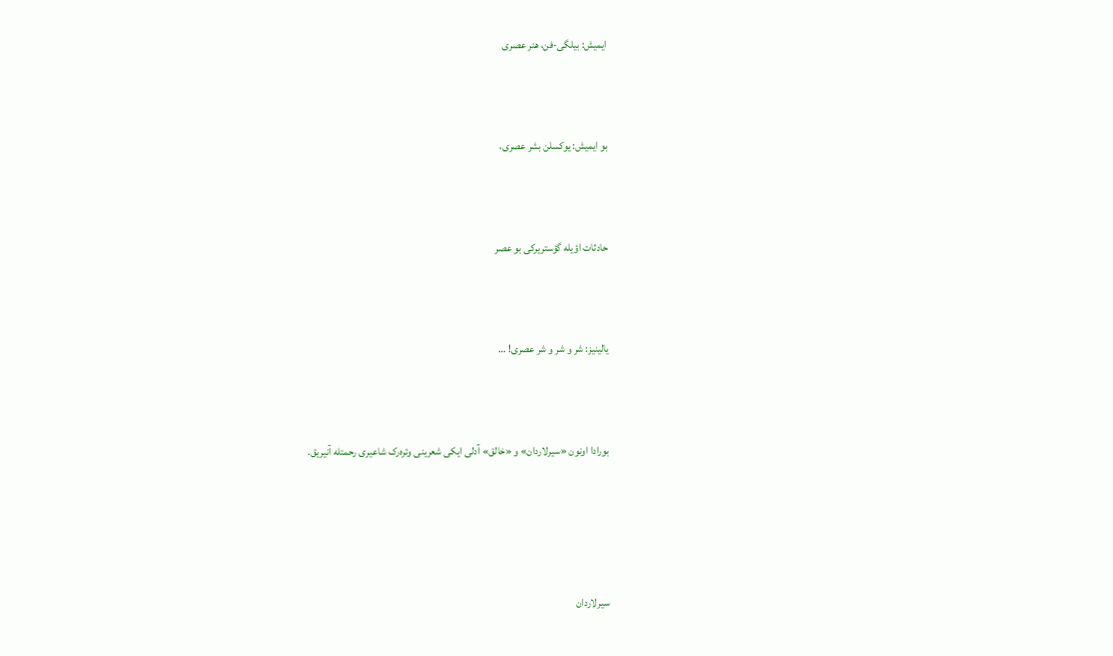ایمیش: بیلگی‌-فن، هنر عصری



بو ایمیش: یوکسلن بشر عصری،



حادثات اؤیله گؤستریرکی بو عصر



یالینیز: شر و شر و شر عصری! …



بورادا اونون «سیرلاردان» و «خالق» آدلی ایکی شعرینی وئره‌رک شاعیری رحمتله آنیریق.





سیرلاردان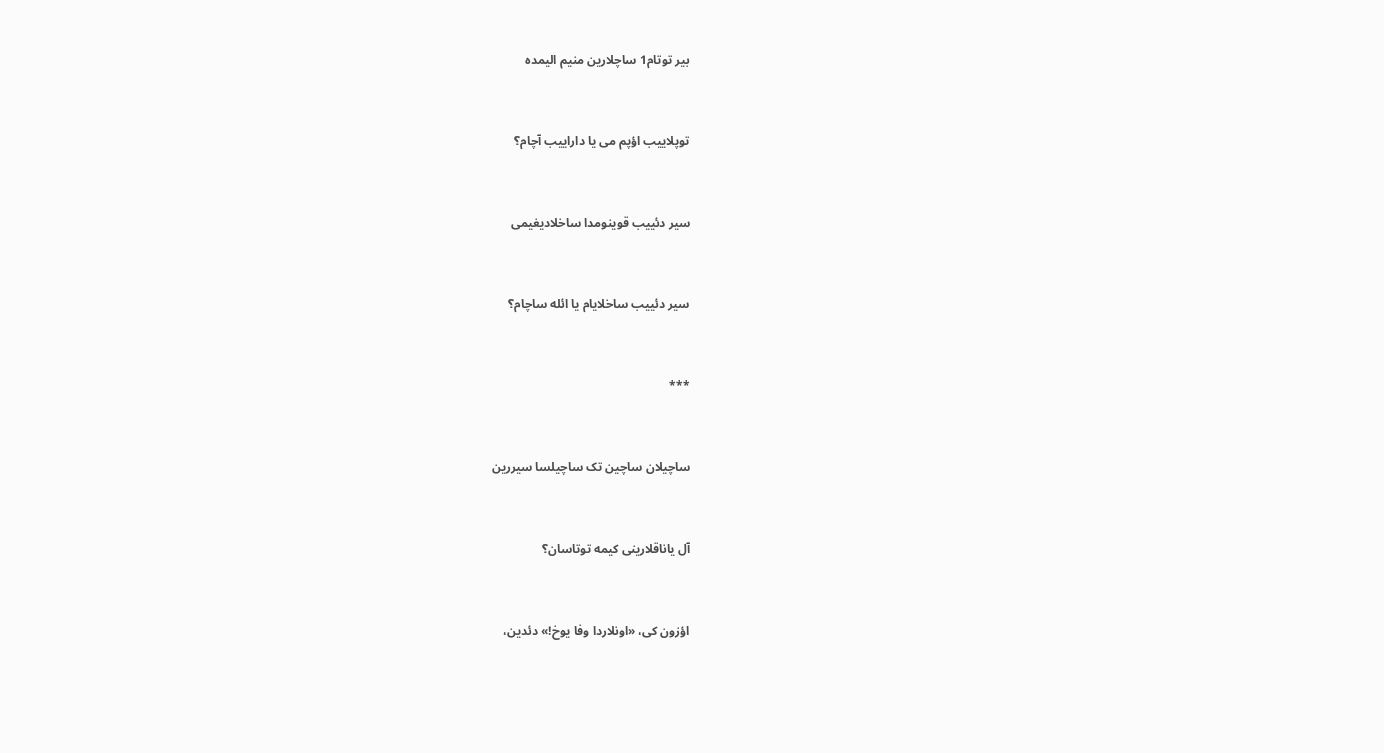بیر توتام1 ساچلارین منیم الیمده



توپلاییب اؤپم می یا داراییب آچام؟



سیر دئییب قوینومدا ساخلادیغیمی



سیر دئییب ساخلایام یا ائله ساچام؟



***



ساچیلان ساچین تک ساچیلسا سیررین



آل یاناقلارینی کیمه توتاسان؟



اؤزون کی، «اونلاردا وفا یوخ!» دئدین،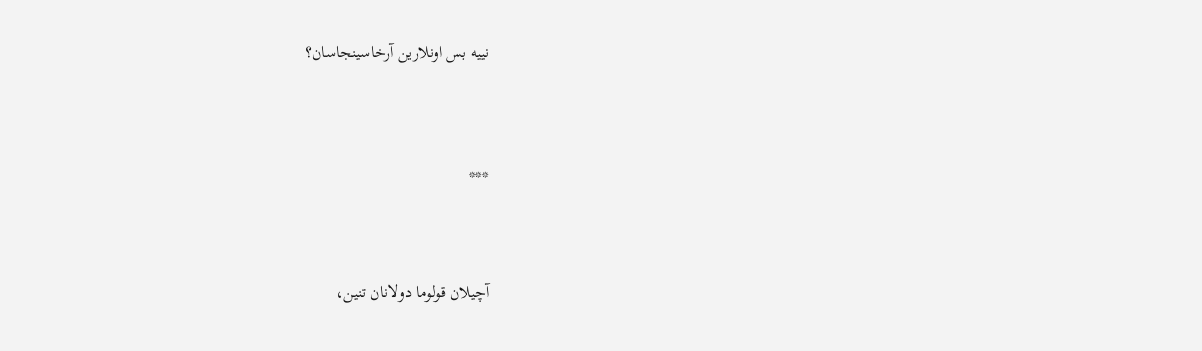نییه بس اونلارین آرخاسینجاسان؟



***



آچیلان قولوما دولانان تنین،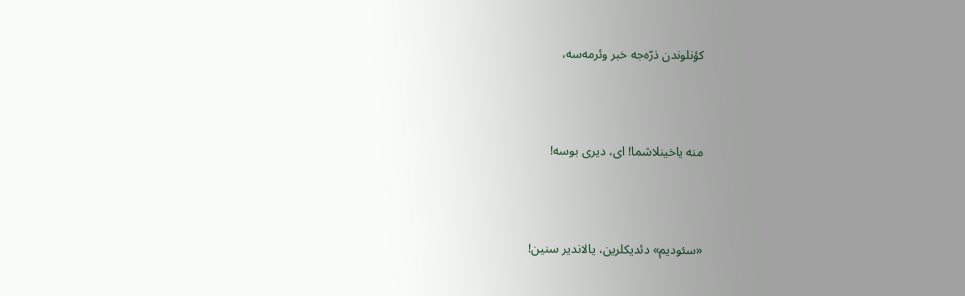کؤنلوندن ذرّه‌جه خبر وئرمه‌سه،



منه یاخینلاشما! ای، دیری بوسه!



«سئودیم» دئدیکلرین، یالاندیر سنین!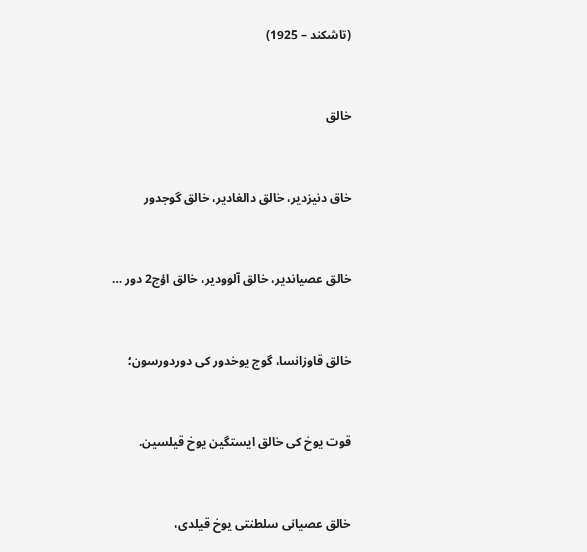(تاشکند – 1925)



خالق



خاق دنیزدیر، خالق دالغادیر، خالق گوجدور



خالق عصیاندیر، خالق آلوودیر، خالق اؤج2 دور …



خالق قاوزانسا، گوج یوخدور کی دوردورسون؛



قوت یوخ کی خالق ایستگین یوخ قیلسین.



خالق عصیانی سلطنتی یوخ قیلدی،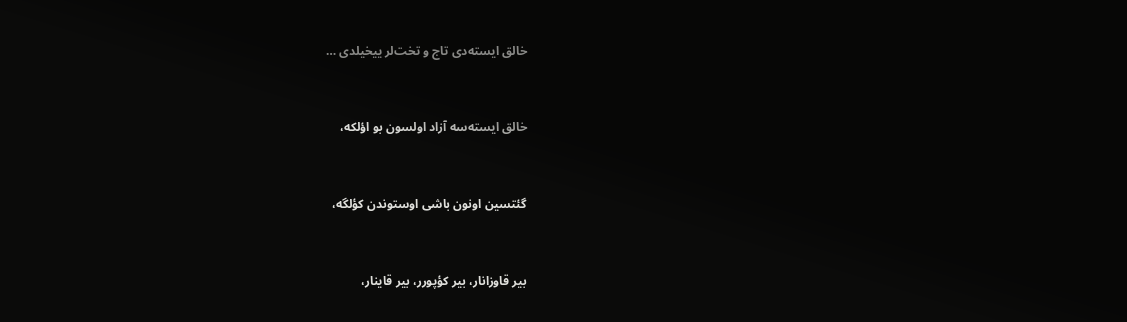خالق ایسته‌دی تاج و تخت‌لر ییخیلدی …



خالق ایسته‌سه آزاد اولسون بو اؤلکه،



گئتسین اونون باشی اوستوندن کؤلگه،



بیر قاوزانار، بیر کؤپورر، بیر قاینار،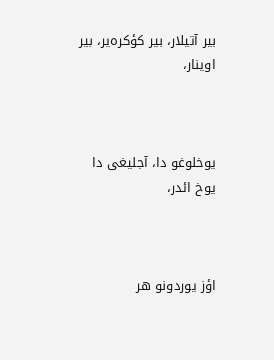بیر آتیلار، بیر کؤکره‌یر، بیر اوینار،



یوخلوغو دا، آجلیغی‌ دا یوخ ائدر،



اؤز یوردونو هر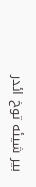بیر شیئه توخ ائدر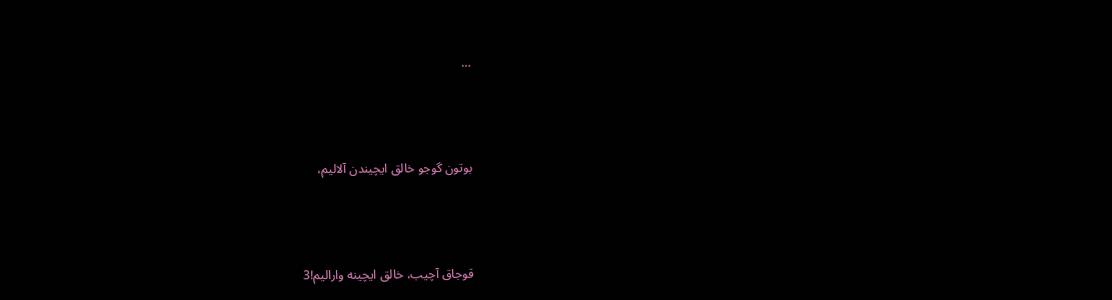…



بوتون گوجو خالق ایچیندن آلالیم،



قوجاق آچیب، خالق ایچینه وارالیم!3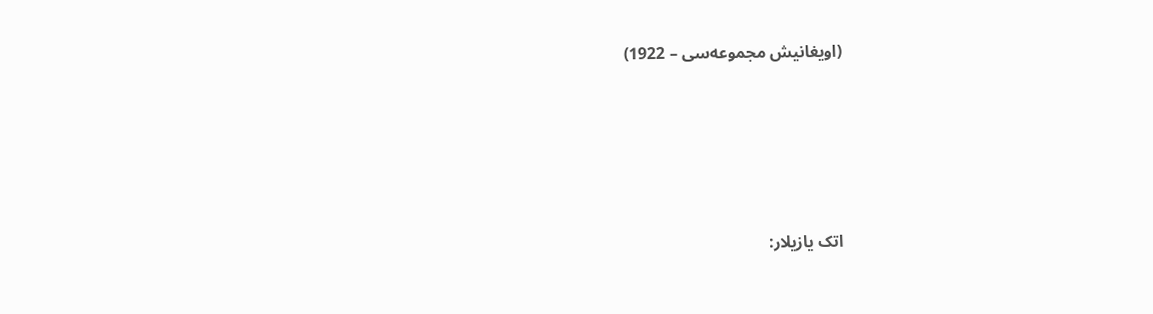(اویغانیش مجموعه‌سی – 1922)





اتک یازیلار: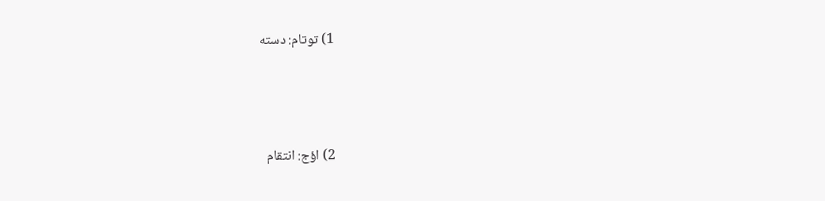1) توتام: دسته



2) اؤج: انتقام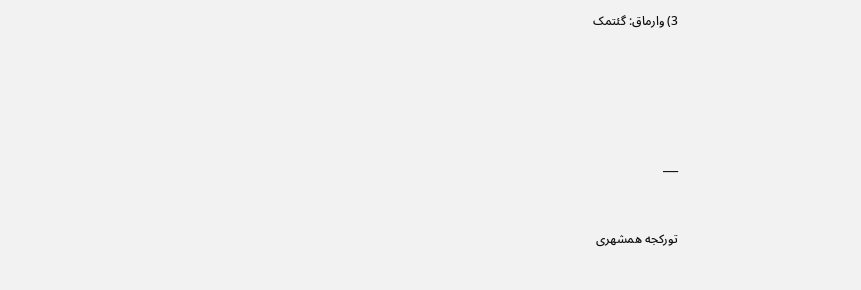3) وارماق: گئتمک







___



تورکجه همشهری